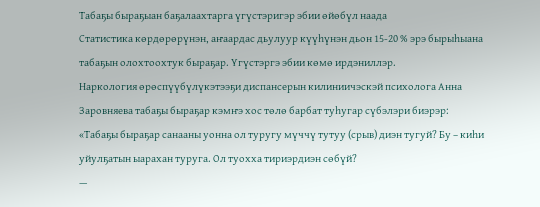Табаҕы быраҕыан баҕалаахтарга үгүстэригэр эбии өйөбүл наада
Статистика көрдөрөрүнэн, аҥаардас дьулуур күүһүнэн дьон 15-20 % эрэ бырыһыана табаҕын олохтоохтук быраҕар. Үгүстэргэ эбии көмө ирдэниллэр.
Наркология өрөспүүбүлүкэтээҕи диспансерын килиниичэскэй психолога Анна Заровняева табаҕы быраҕар кэмҥэ хос төлө барбат туһугар сүбэлэри биэрэр:
«Табаҕы быраҕар санааны уонна ол туругу мүччү тутуу (срыв) диэн тугуй? Бу – киһи уйулҕатын ыарахан туруга. Ол туохха тириэрдиэн сөбүй?
—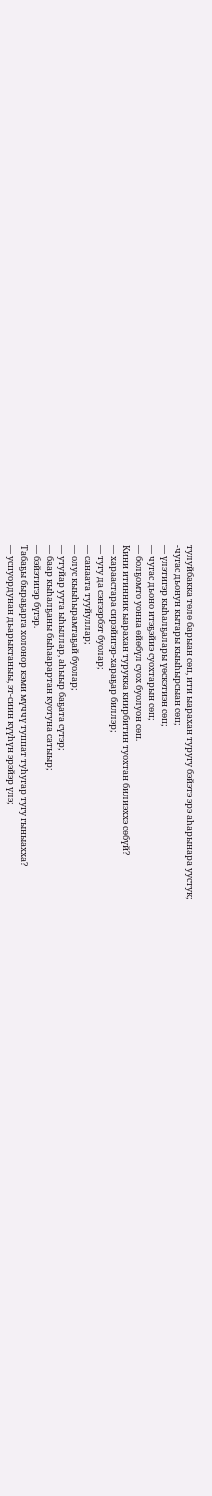тулуйбакка төлө барыан сөп, ити ыарахан туругу бэйэтэ эрэ аһарынара уустук;
-чугас дьонун кытары кыыһырсыан сөп;
— үлэтигэр кыһалҕалары үөскэтиэн сөп;
— чугас дьоно итэҕэйиэ суохтарын сөп;
— болҕомто уонна өйөбүл суох буолуон сөп.
Кини итинник ыарахан турукка киирбитин туохтан билиэххэ сөбүй?
— хараастара сирэйигэр-хараҕар биллэр;
— тугу да сэҥээрбэт буолар;
— санаата тууйуллар;
— олус кыыһырамтаҕай буолар;
— утуйар уута ыһыллар, аһыыр баҕата сүтэр;
— баар кыһалҕаны быһаарартан куотуна сатыыр;
— бэйэтигэр бүгэр.
Табаҕы быраҕарга холонор кэми мүччү туппат туһугар тугу гыныахха?
— успуордунан дьарыктаныы, эт-сиин күүһүн эрэйэр үлэ;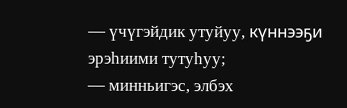— үчүгэйдик утуйуу, күннээҕи эрэһиими тутуһуу;
— минньигэс, элбэх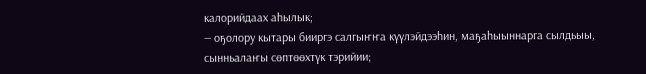калорийдаах аһылык;
— оҕолору кытары бииргэ салгыҥҥа күүлэйдээһин, маҕаһыыннарга сылдьыы, сынньалаҥы сөптөөхтүк тэрийии;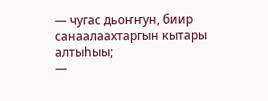— чугас дьоҥҥун, биир санаалаахтаргын кытары алтыһыы;
—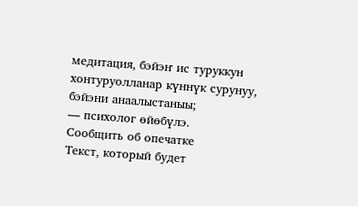медитация, бэйэҥ ис туруккун хонтуруолланар күннүк сурунуу, бэйэни анаалыстаныы;
— психолог өйөбүлэ.
Сообщить об опечатке
Текст, который будет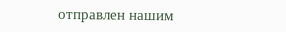отправлен нашим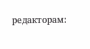редакторам: